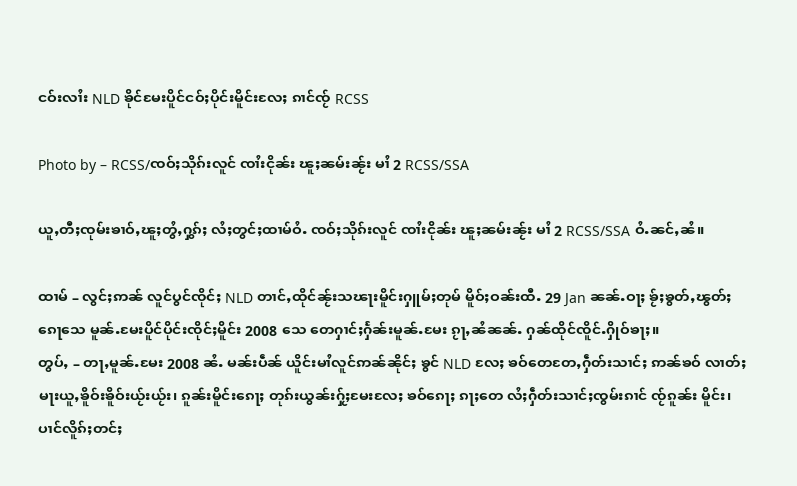ငဝ်းလၢႆး NLD ၶိုင်မႄးပိူင်ငဝ်ႈပိုင်းမိူင်းလႄႈ ၵၢင်ၸႂ် RCSS

Photo by – RCSS/ၸဝ်ႈသိုၵ်းလူင် ၸၢႆးငိုၼ်း ၽူႈၼမ်းၼႂ်း မၢႆ 2 RCSS/SSA

ယူႇတီႈၸုမ်းၶၢဝ်ႇၽူႈတွႆႇႁွၵ်ႈ လႆႈတွင်ႈထၢမ်ဝႆႉ ၸဝ်ႈသိုၵ်းလူင် ၸၢႆးငိုၼ်း ၽူႈၼမ်းၼႂ်း မၢႆ 2 RCSS/SSA ဝႆႉၼင်ႇၼႆ။

ထၢမ် – လွင်ႈဢၼ် လူင်ပွင်ၸိုင်ႈ NLD တၢင်ႇထိုင်ၼႂ်းသၽႃးမိူင်းႁူမ်ႈတုမ် မိူဝ်ႈဝၼ်းထီႉ 29 Jan ၼၼ်ႉဝႃႈ ၶႂ်ႈၶွတ်ႇၽွတ်ႈ ၵေႃသေ မူၼ်ႉမႄးပိူင်ပိုင်းၸိုင်ႈမိူင်း 2008 သေ တေႁၢင်ႈႁႅၼ်းမူၼ်ႉမႄး ၵႂႃႇၼႆၼၼ်ႉ ႁၼ်ထိုင်ၸိူင်ႉႁိုဝ်ၶႃႈ။
တွပ်ႇ – တႃႇမူၼ်ႉမႄး 2008 ၼႆႉ မၼ်းပဵၼ် ယိူင်းမၢႆလူင်ဢၼ်ၼိုင်ႈ ၶွင် NLD လႄႈ ၶဝ်တေတႄႇႁဵတ်းသၢင်ႈ ဢၼ်ၶဝ် လၢတ်ႈမႃးယူႇၶိူဝ်းၶိူဝ်းယႂ်းယႂ်း၊ ၵူၼ်းမိူင်းၵေႃႈ တုၵ်းယွၼ်းႁႂ်ႈမႄးလႄႈ ၶဝ်ၵေႃႈ ၵႃႈတေ လႆႈႁဵတ်းသၢင်ႈၸွမ်းၵၢင် ၸႂ်ၵူၼ်း မိူင်း၊ ပၢင်လိူၵ်ႈတင်ႈ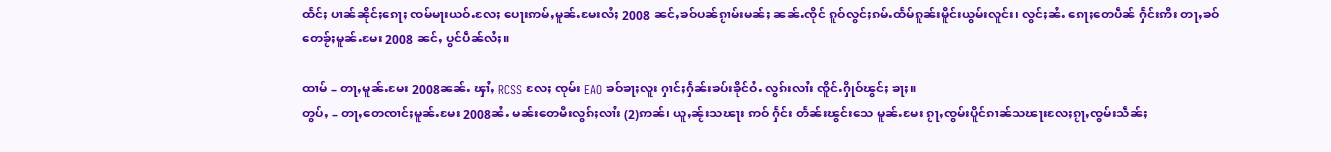ထႅင်ႈ ပၢၼ်ၼိုင်ႈၵေႃႈ ၸမ်မႃးယဝ်ႉလႄႈ ပေႃးဢမ်ႇမူၼ်ႉမႄးလႆႈ 2008 ၼင်ႇၶဝ်ပၼ်ၵႂၢမ်းမၼ်ႈ ၼၼ်ႉၸိုင် ၵူဝ်လွင်ႈၵမ်ႉထႅမ်ၵူၼ်းမိူင်းယွမ်းလူင်း၊ လွင်ႈၼႆႉ ၵေႃႈတေပဵၼ် ႁႅင်းဢီး တႃႇၶဝ်တေၶႂ်ႈမူၼ်ႉမႄး 2008 ၼင်ႇ ပွင်ပဵၼ်လႆႈ။

ထၢမ် – တႃႇမူၼ်ႉမႄး 2008ၼၼ်ႉ ၾၢႆႇ RCSS လႄႈ ၸုမ်း EAO ၶဝ်ၶႃႈလူး ႁၢင်ႈႁႅၼ်းၶပ်းၶိုင်ဝႆႉ လွၵ်းလၢႆး ၸိူင်ႉႁိုဝ်ၽွင်ႈ ၶႃႈ။
တွပ်ႇ – တႃႇတေၸၢင်ႈမူၼ်ႉမႄး 2008ၼႆႉ မၼ်းတေမီးလွၵ်ႈလၢႆး (2)ဢၼ်၊ ယူႇၼႂ်းသၽႃး ဢဝ် ႁႅင်း တႅၼ်းၽွင်းသေ မူၼ်ႉမႄး ၵႂႃႇၸွမ်းပိူင်ၵၢၼ်သၽႃးလႄႈၵႂႃႇၸွမ်းသဵၼ်ႈ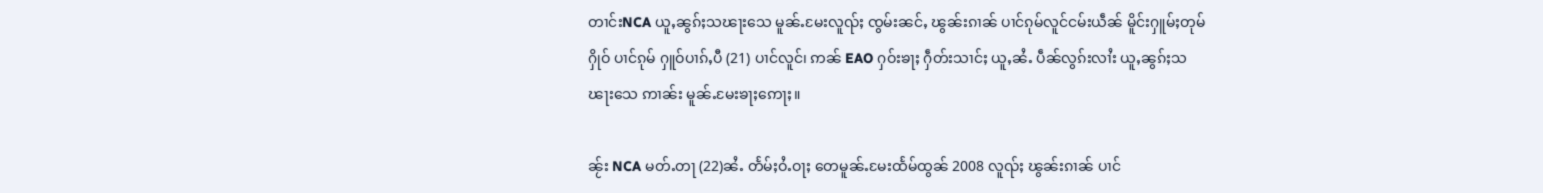တၢင်းNCA ယူႇၼွၵ်ႈသၽႃးသေ မူၼ်ႉမႄးလူၺ်ႈ ၸွမ်းၼင်ႇ ၽွၼ်းၵၢၼ် ပၢင်ၵုမ်လူင်ငမ်းယဵၼ် မိူင်းႁူမ်ႈတုမ်ႁိုဝ် ပၢင်ၵုမ် ႁူဝ်ပၢၵ်ႇပီ (21) ပၢင်လူင်၊ ဢၼ် EAO ႁဝ်းၶႃႈ ႁဵတ်းသၢင်ႈ ယူႇၼႆႉ ပဵၼ်လွၵ်းလၢႆး ယူႇၼွၵ်ႈသၽႃးသေ ဢၢၼ်း မူၼ်ႉမႄးၶႃႈဢေႃႈ။

ၼႂ်း NCA မတ်ႉတႃ (22)ၼႆႉ တႅမ်ႈဝႆႉဝႃႈ တေမူၼ်ႉမႄးထႅမ်ထွၼ် 2008 လူၺ်ႈ ၽွၼ်းၵၢၼ် ပၢင်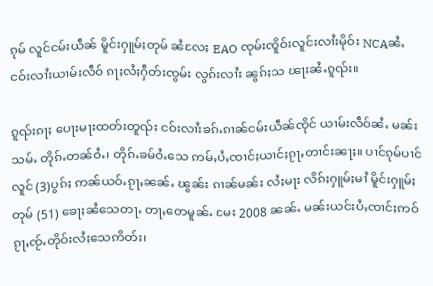ၵုမ် လူင်ငမ်းယဵၼ် မိူင်းႁူမ်ႈတုမ် ၼႆလႄႈ EAO ၸုမ်းၸိူဝ်းလူင်းလၢႆးမိုဝ်း NCAၼႆႉ ငဝ်းလၢႆးယၢမ်းလဵဝ် ၵႃႈလႆႈႁဵတ်းၸွမ်း လွၵ်းလၢႆး ၼွၵ်ႈသ ၽႃးၼႆႉၵူၺ်း။

ၵူၺ်းၵႃႈ ပေႃးမႃးထတ်းတူၺ်း ငဝ်းလၢႆးၶၵ်ႉၵၢၼ်ငမ်းယဵၼ်ၸိုင် ယၢမ်းလဵဝ်ၼႆႉ မၼ်းသမ်ႉ တိုၵ်ႉတၼ်ဝႆႉ၊ တိုၵ်ႉၶမ်ဝႆႉသေ ဢမ်ႇပႆႇၸၢင်ႈယၢင်ႈၵႂႃႇတၢင်းၼႃႈ။ ပၢင်ၵုမ်ပၢင်လူင် (3)ပွၵ်ႈ ဢၼ်ယဝ်ႉၵႂႃႇၼၼ်ႉ ၽွၼ်း ၵၢၼ်မၼ်း လႆႈမႃး လိၵ်ႈႁူမ်ႈမၢႆ မိူင်းႁူမ်ႈတုမ် (51) ၶေႃႈၼႆသေတႃႉ တႃႇတေမူၼ်ႉ မႄး 2008 ၼၼ်ႉ မၼ်းယင်းပႆႇၸၢင်ႈဢဝ်ၵႂႃႇၸႂ်ႉတိုဝ်းလႆႈသေဢိတ်း၊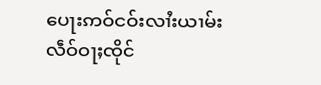ပေႃးဢဝ်ငဝ်းလၢႆးယၢမ်းလဵဝ်ဝႃႈၸိုင်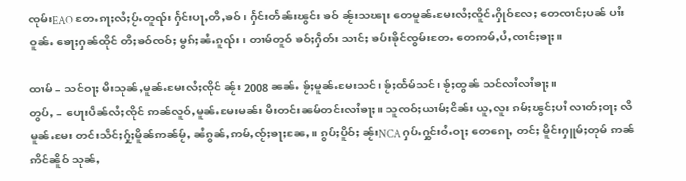ၸုမ်းEAO တႄႉၵႃႈလႆႈပႂ်ႉတူၺ်း ႁႅင်းပႃႇတီႇၶဝ်၊ ႁႅင်းတႅၼ်းၽွင်း ၶဝ် ၼႂ်းသၽႃး တေမူၼ်ႉမႄးလႆႈၸိူင်ႉႁိုဝ်လႄႈ တေၸၢင်ႈပၼ် ပၢႆးဝူၼ်ႉ ၶေႃႈႁၼ်ထိုင် တီႈၶဝ်ၸဝ်ႈ မွၵ်ႈၼႆႉၵူၺ်း၊ တၢမ်တူဝ် ၶဝ်ႈႁဵတ်း သၢင်ႈ ၶပ်းၶိုင်ၸွမ်းတႄႉ တေဢမ်ႇပႆႇၸၢင်ႈၶႃႈ။

ထၢမ် – သင်ဝႃႈ မီးသုၼ်ႇမူၼ်ႉမႄးလႆႈၸိုင် ၼႂ်း 2008 ၼၼ်ႉ ၶႂ်ႈမူၼ်ႉမႄးသင်၊ ၶႂ်ႈထႅမ်သင်၊ ၶႂ်ႈထွၼ် သင်လၢႆလၢႆၶႃႈ။
တွပ်ႇ – ပေႃးပဵၼ်လႆႈၸိုင် ဢၼ်လူဝ်ႇမူၼ်ႉမႄးမၼ်း မီးတင်းၼမ်တင်းလၢႆၶႃႈ။ သူၸဝ်ႈယၢမ်ႈငိၼ်း ယူႇလူး ၵမ်ႈၽွင်ႈပၢႆ လၢတ်ႈဝႃႈ လီမူၼ်ႉမႄး တင်းသဵင်ႈႁႂ်ႈမိူၼ်ဢၼ်မႂ်ႇ ၼႆၵွၼ်ႇဢမ်ႇၸႂ်ႈၶႃႈၼႄႇ။ ၵွပ်ႈပိူဝ်ႈ ၼႂ်းNCA ႁပ်ႉႁွင်းဝႆႉဝႃႈ တေၵေႃႇ တင်ႈ မိူင်းႁူမ်ႈတုမ် ဢၼ်ဢိင်ၼိူဝ် သုၼ်ႇ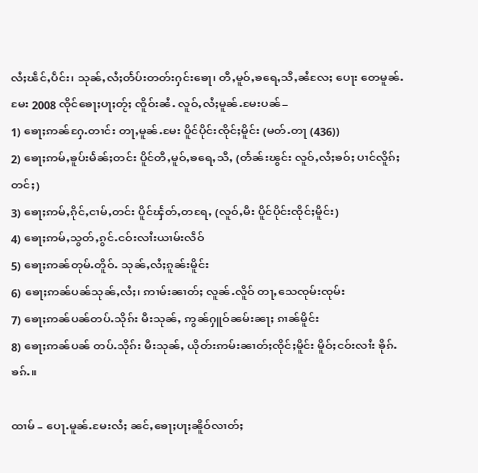လႆႈၽဵင်ႇပဵင်း၊ သုၼ်ႇလႆႈတႅပ်းတတ်းႁင်းၶေႃ၊ တီႇမူဝ်ႇၶရေႇသီႇၼႆလႄႈ ပေႃး တေမူၼ်ႉမႄး 2008 ၸိုင်ၶေႃႈပႃႈတႂ်ႈ ၸိူဝ်းၼႆႉ လူဝ်ႇလႆႈမူၼ်ႉမႄးပၼ်−
1) ၶေႃႈဢၼ်ႁႄႉတၢင်း တႃႇမူၼ်ႉမႄး ပိူင်ပိုင်းၸိုင်ႈမိူင်း (မတ်ႉတႃ (436))
2) ၶေႃႈဢမ်ႇၶူပ်းမႅၼ်ႈတင်း ပိူင်တီႇမူဝ်ႇၶရေႇသီႇ (တႅၼ်းၽွင်း လူဝ်ႇလႆႈၶဝ်ႈ ပၢင်လိူၵ်ႈတင်ႈ)
3) ၶေႃႈဢမ်ႇၵိုင်ႇငၢမ်ႇတင်း ပိူင်ၾႅတ်ႇတရႄႇ (လူဝ်ႇမီး ပိူင်ပိုင်းၸိုင်ႈမိူင်း)
4) ၶေႃႈဢမ်ႇသွတ်ႇၵွင်ႉငဝ်းလၢႆးယၢမ်းလဵဝ်
5) ၶေႃႈဢၼ်တုမ်ႉတိူဝ်ႉ သုၼ်ႇလႆႈၵူၼ်းမိူင်း
6) ၶေႃႈဢၼ်ပၼ်သုၼ်ႇလႆႈ၊ ဢၢမ်းၼၢတ်ႈ လူၼ်ႉလိူဝ် တႃႇသေၸုမ်းၸုမ်း
7) ၶေႃႈဢၼ်ပၼ်တပ်ႉသိုၵ်း မီးသုၼ်ႇ ဢွၼ်ႁူဝ်ၼမ်းၼႃႈ ၵၢၼ်မိူင်း
8) ၶေႃႈဢၼ်ပၼ် တပ်ႉသိုၵ်း မီးသုၼ်ႇ ယိုတ်းဢမ်းၼၢတ်ႈၸိုင်ႈမိူင်း မိူဝ်ႈငဝ်းလၢႆး ၶိုၵ်ႉၶၵ်ႉ။

ထၢမ် – ပေႃႉမူၼ်ႉမႄးလႆႈ ၼင်ႇၶေႃႈပႃႈၼိူဝ်လၢတ်ႈ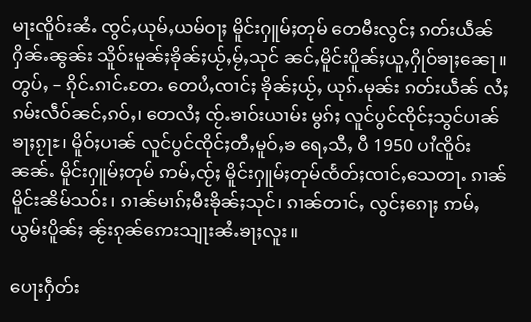မႃးၸိူဝ်းၼႆႉ ၸွင်ႇယုမ်ႇယမ်ဝႃႈ မိူင်းႁူမ်ႈတုမ် တေမီးလွင်ႈ ၵတ်းယဵၼ် ႁိၼ်ႉၼွၼ်း သိူဝ်းမူၼ်ႈၶိုၼ်ႈယႂ်ႇမႂ်ႇသုင် ၼင်ႇမိူင်းပိူၼ်ႈယူႇႁိုဝ်ၶႃႈၼေႃ။
တွပ်ႇ – ၵိုင်ႉၵၢင်ႉတႄႉ တေပႆႇၸၢင်ႈ ၶိုၼ်ႈယႂ်ႇ ယုၵ်ႉမုၼ်း ၵတ်းယဵၼ် လႆႈၵမ်းလဵဝ်ၼင်ႇၵဝ်ႇ၊ တေလႆႈ ၸႂ်ႉၶၢဝ်းယၢမ်း မွၵ်ႈ လူင်ပွင်ၸိုင်ႈသွင်ပၢၼ်ၶႃႈၵႂႃႊ၊ မိူဝ်ႈပၢၼ် လူင်ပွင်ၸိုင်ႈတီႇမူဝ်ႇၶ ရေႇသီႇ ပီ 1950 ပၢႆၸိူဝ်းၼၼ်ႉ မိူင်းႁူမ်ႈတုမ် ဢမ်ႇၸႂ်ႈ မိူင်းႁူမ်ႈတုမ်ၸႅတ်ႈၸၢင်ႇသေတႃႉ ၵၢၼ်မိူင်းၼိမ်သဝ်း၊ ၵၢၼ်မၢၵ်ႈမီးၶိုၼ်ႈသုင်၊ ၵၢၼ်တၢင်ႇ လွင်ႈၵေႃႈ ဢမ်ႇယွမ်းပိူၼ်ႈ ၼႂ်းၵုၼ်ဢေးသျႃးၼႆႉၶႃႈလူး။

ပေႃးႁဵတ်း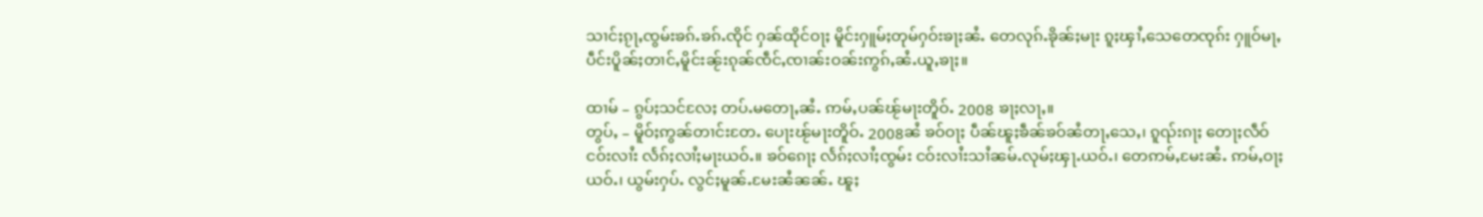သၢင်ႈၵႂႃႇၸွမ်းၶၵ်ႉၶၵ်ႉၸိုင် ႁၼ်ထိုင်ဝႃႈ မိူင်းႁူမ်ႈတုမ်ႁဝ်းၶႃႈၼႆႉ တေလုၵ်ႉၶိုၼ်ႈမႃး ၵူႈၾၢႆႇသေတေၸုၵ်း ႁူဝ်မႃႇ ပဵင်းပိူၼ်ႈတၢင်ႇမိူင်းၼႂ်းၵုၼ်ၸဵင်ႇၸၢၼ်းဝၼ်းဢွၵ်ႇၼႆႉယူႇၶႃႈ။

ထၢမ် – ၵွပ်ႈသင်လႄႈ တပ်ႉမတေႃႇၼႆႉ ဢမ်ႇပၼ်ၽႂ်မႃးတိူဝ်ႉ 2008 ၶႃႈလႃႇ။
တွပ်ႇ – မိူဝ်ႈဢွၼ်တၢင်းတႄႉ ပေႃးၽႂ်မႃးတိူဝ်ႉ 2008ၼႆ ၶဝ်ဝႃႈ ပဵၼ်ၽူႈၶဵၼ်ၶဝ်ၼႆတႃႇသေႇ၊ ၵူၺ်းၵႃႈ တေႃႈလဵဝ် ငဝ်းလၢႆး လႅၵ်ႈလၢႆႈမႃးယဝ်ႉ။ ၶဝ်ၵေႃႈ လႅၵ်ႈလၢႆႈၸွမ်း ငဝ်းလၢႆးသၢႆၼမ်ႉလုမ်ႈၾႃႉယဝ်ႉ၊ တေဢမ်ႇမႄးၼႆႉ ဢမ်ႇဝႃႈယဝ်ႉ၊ ယွမ်းႁပ်ႉ လွင်ႈမူၼ်ႉမႄးၼႆၼၼ်ႉ ၽူႈ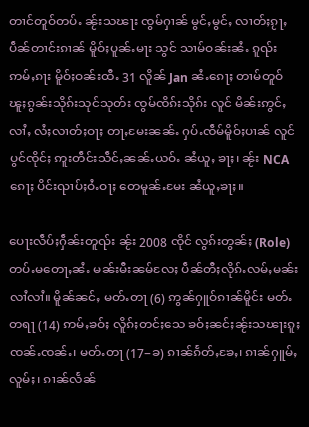တၢင်တူဝ်တပ်ႉ ၼႂ်းသၽႃး ၸွမ်ႁၢၼ် မွင်ႇမွင်ႇ လၢတ်ႈၵႂႃႇ ပဵၼ်တၢင်းၵၢၼ် မိူဝ်ႈပူၼ်ႉမႃး သွင် သၢမ်ဝၼ်းၼႆႉ ၵူၺ်းဢမ်ႇၵႃး မိူဝ်ႈဝၼ်းထီႉ 31 လိူၼ် Jan ၼႆႉၵေႃႈ တၢမ်တူဝ် ၽူႈၵွၼ်းသိုၵ်းသုင်သုတ်း ၸွမ်ၸိၵ်းသိုၵ်း လူင် မိၼ်းဢွင်ႇလၢႆႇ လႆႈလၢတ်ႈဝႃႈ တႃႇမႄးၼၼ်ႉ ႁပ်ႉၸဵမ်မိူဝ်ႈပၢၼ် လူင်ပွင်ၸိုင်ႈ ဢူးတဵင်းသဵင်ႇၼၼ်ႉယဝ်ႉ ၼႆယူႇ ၶႃႈ၊ ၼႂ်း NCA ၵေႃႈ ပိင်းၺၢပ်ႈဝႆႉဝႃႈ တေမူၼ်ႉမႄး ၼႆယူႇၶႃႈ။

ပေႃးလဵပ်ႈႁဵၼ်းတူၺ်း ၼႂ်း 2008 ၸိုင် လွၵ်းတွၼ်ႈ (Role) တပ်ႉမတေႃႇၼႆႉ မၼ်းမီးၼမ်လႄႈ ပဵၼ်တီႈလိုၵ်ႉလမ်ႇမၼ်း လၢႆလၢႆ။ မိူၼ်ၼင်ႇ မတ်ႉတႃ (6) ဢွၼ်ႁူဝ်ၵၢၼ်မိူင်း မတ်ႉတရႃ (14) ဢမ်ႇၶဝ်ႈ လိူၵ်ႈတင်ႈသေ ၶဝ်ႈၼင်ႈၼႂ်းသၽႃးၵူႈ ၸၼ်ႉၸၼ်ႉ၊ မတ်ႉတႃ (17−ခ) ၵၢၼ်ၵႅတ်ႇၶႄႇ၊ ၵၢၼ်ႁူမ်ႇလူမ်ႈ၊ ၵၢၼ်လႅၼ်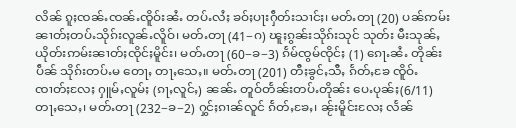လိၼ် ၵူႈၸၼ်ႉၸၼ်ႉၸိူဝ်းၼႆႉ တပ်ႉလႆႈ ၶဝ်ႈပႃးႁဵတ်းသၢင်ႈ၊ မတ်ႉတႃ (20) ပၼ်ဢမ်းၼၢတ်ႈတပ်ႉသိုၵ်းလူၼ်ႉလိူဝ်၊ မတ်ႉတႃ (41−ဂ) ၽူႈၵွၼ်းသိုၵ်းသုင် သုတ်း မီးသုၼ်ႇ ယိုတ်းဢမ်းၼၢတ်ႈၸိုင်ႈမိူင်း၊ မတ်ႉတႃ (60−ခ−3) ၵႅမ်ၸွမ်ၸိုင်ႈ (1) ၵေႃႉၼႆႉ တိုၼ်းပဵၼ် သိုၵ်းတပ်ႉမ တေႃႇ တႃႇသေႇ။ မတ်ႉတႃ (201) တီႈၶွင်ႇသီႇ ၵႅတ်ႇၶႄ ၸိူဝ်ႉၸၢတ်ႈလႄႈ ႁူမ်ႇလူမ်ႈ (ၵႃႇလူင်ႇ) ၼၼ်ႉ တူဝ်တႅၼ်းတပ်ႉတိုၼ်း ပေႉပုၼ်ႈ(6/11)တႃႇသေႇ၊ မတ်ႉတႃ (232−ခ−2) ႁွင်ႈၵၢၼ်လူင် ၵႅတ်ႇၶႄႇ၊ ၼႂ်းမိူင်းလႄႈ လႅၼ်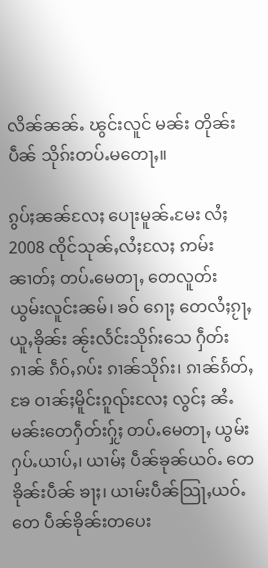လိၼ်ၼၼ်ႉ ၽွင်းလူင် မၼ်း တိုၼ်းပဵၼ် သိုၵ်းတပ်ႉမတေႃႇ။

ၵွပ်ႈၼၼ်လႄႈ ပေႃးမူၼ်ႉမႄး လႆႈ 2008 ၸိုင်သုၼ်ႇလႆႈလႄႈ ဢမ်းၼၢတ်ႈ တပ်ႉမေတႃႇ တေလူတ်း ယွမ်းလူင်းၼမ်၊ ၶဝ် ၵေႃႈ တေလႆႈၵႂႃႇယူႇၶိုၼ်း ၼႂ်းလႅင်းသိုၵ်းသေ ႁဵတ်းၵၢၼ် ၵဵဝ်ႇၵပ်း ၵၢၼ်သိုၵ်း၊ ၵၢၼ်ၵႅတ်ႇၶႄ ဝၢၼ်ႈမိူင်းၵူၺ်းလႄႈ လွင်ႈ ၼႆႉ မၼ်းတေႁဵတ်းႁႂ်ႈ တပ်ႉမေတႃႇ ယွမ်းႁပ်ႉယၢပ်ႇ၊ ယၢမ်ႈ ပဵၼ်ၶုၼ်ယဝ်ႉ တေၶိုၼ်းပဵၼ် ၶႃႈ၊ ယၢမ်းပဵၼ်သြႃႇယဝ်ႉ တေ ပဵၼ်ၶိုၼ်းတပေး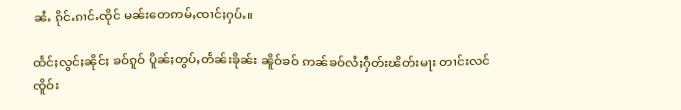ၼႆႉ ၵိုင်ႉၵၢင်ႉၸိုင် မၼ်းတေဢမ်ႇၸၢင်ႈႁပ်ႉ။

ထႅင်ႈလွင်ႈၼိုင်ႈ ၶဝ်ၵူဝ် ပိူၼ်ႈတွပ်ႇတႅၼ်းၶိုၼ်း ၼိူဝ်ၶဝ် ဢၼ်ၶဝ်လႆႈႁဵတ်းၽိတ်းမႃး တၢင်းလင်ၸိူဝ်း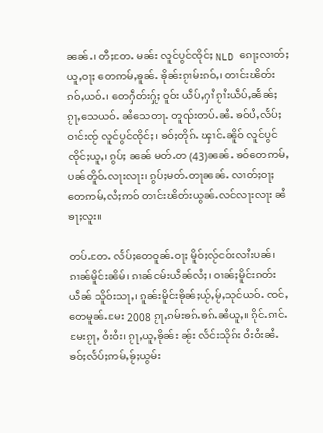ၼၼ်ႉ၊ တီႈတႄႉ မၼ်း လူင်ပွင်ၸိုင်ႈ NLD ၵေႃႈလၢတ်ႈယူႇဝႃႈ တေဢမ်ႇၶူၼ်ႉ ၶိုၼ်းၵႂၢမ်းၵဝ်ႇ၊ တၢင်းၽိတ်းၵဝ်ႇယဝ်ႉ၊ တေႁဵတ်းႁႂ်ႈ ဝူဝ်း ယဵပ်ႇႁၢႆ ၵႂၢႆးယဵပ်ႇၼႅၼ်ႈ ၵႂႃႇသေယဝ်ႉ ၼႆသေတႃႉ တူၺ်းတပ်ႉၼႆႉ ၶဝ်ပႆႇလႅပ်ႈဝၢင်းၸႂ် လူင်ပွင်ၸိုင်ႈ၊ ၶဝ်ႈတိုၵ်ႉ ၾၢင်ႉၼိူဝ် လူင်ပွင်ၸိုင်ႈယူႇ၊ ၵွပ်ႈ ၼၼ် မတ်ႉတ (43)ၼၼ်ႉ ၶဝ်တေဢမ်ႇပၼ်တိူဝ်ႉလႃးလႃး၊ ၵွပ်ႈမတ်ႉတႃၼၼ်ႉ လၢတ်ႈဝႃႈ တေဢမ်ႇလႆႈဢဝ် တၢင်းၽိတ်းယွၼ်ႉလင်လႃးလႃး ၼႆၶႃႈလူး။

တပ်ႉတႄႉ လႅပ်ႈတေဝူၼ်ႉဝႃႈ မိူဝ်ႈလႂ်ငဝ်းလၢႆးပၼ်၊ ၵၢၼ်မိူင်းၼိမ်၊ ၵၢၼ်ငမ်းယဵၼ်လႆႈ၊ ဝၢၼ်ႈမိူင်းၵတ်းယဵၼ် သိူဝ်းသႃႇ၊ ၵူၼ်းမိူင်းၶိုၼ်ႈယႂ်ႇမႂ်ႇသုင်ယဝ်ႉ ၸင်ႇတေမူၼ်ႉမႄး 2008 ၵႂႃႇၵမ်းၶၵ်ႉၶၵ်ႉၼႆယူႇ။ ၵိုင်ႉၵၢင်ႉမႄးၵႂႃႇ ဝႆးဝႆး၊ ၵႂႃႇယူႇၶိုၼ်း ၼႂ်း လႅင်းသိုၵ်း ဝႆးဝႆးၼႆႉ ၶဝ်ႈလႅပ်ႈဢမ်ႇၶႂ်ႈယွမ်း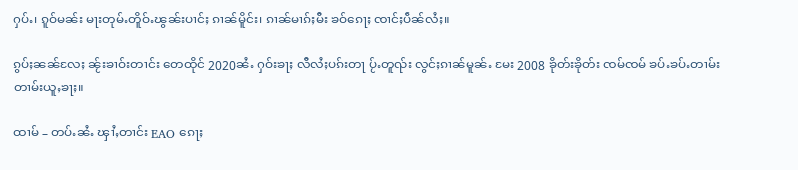ႁပ်ႉ၊ ၵူဝ်မၼ်း မႃးတုမ်ႉတိူဝ်ႉၽွၼ်းပၢင်ႈ ၵၢၼ်မိူင်း၊ ၵၢၼ်မၢၵ်ႈမီး ၶဝ်ၵေႃႈ ၸၢင်ႈပဵၼ်လႆႈ။

ၵွပ်ႈၼၼ်လႄႈ ၼႂ်းၶၢဝ်းတၢင်း တေထိုင် 2020ၼႆႉ ႁဝ်းၶႃႈ လီလႆႈပၵ်းတႃ ပႂ်ႉတူၺ်း လွင်ႈၵၢၼ်မူၼ်ႉ မႄး 2008 ၶိုတ်းၶိုတ်း ၸမ်ၸမ် ၶပ်ႉၶပ်ႉတၢမ်းတၢမ်းယူႇၶႃႈ။

ထၢမ် – တပ်ႉၼႆႉ ၾၢႆႇတၢင်း EAO ၵေႃႈ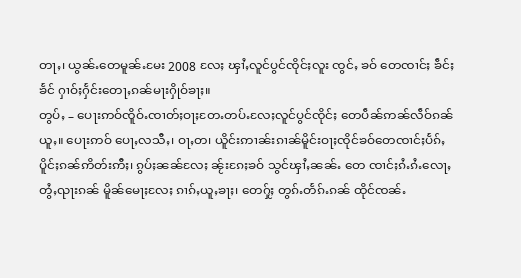တႃႇ၊ ယွၼ်ႉတေမူၼ်ႉမႄး 2008 လႄႈ ၾၢႆႇလူင်ပွင်ၸိုင်ႈလူး ၸွင်ႇ ၶဝ် တေၸၢင်ႈ ၶဵင်ႈၶႅင် ႁၢဝ်ႈႁႅင်းတေႃႇၵၼ်မႃးႁိုဝ်ၶႃႈ။
တွပ်ႇ – ပေႃးဢဝ်ၸိူဝ်ႉၸၢတ်ႈဝႃႈတႄႉတပ်ႉလႄႈလူင်ပွင်ၸိုင်ႈ တေပဵၼ်ဢၼ်လဵဝ်ၵၼ်ယူႇ။ ပေႃးဢဝ် ပေႃႇလသီႇ၊ ဝႃႇတ၊ ယိူင်းဢၢၼ်းၵၢၼ်မိူင်းဝႃႈၸိုင်ၶဝ်တေၸၢင်ႈပႅၵ်ႇပိူင်ႈၵၼ်ဢိတ်းဢီႈ၊ ၵွပ်ႈၼၼ်လႄႈ ၼႂ်းၵႄႈၶဝ် သွင်ၾၢႆႇၼၼ်ႉ တေ ၸၢင်ႈၵႆႉၵႆႉလေႃႇတွႆႇၺႃးၵၼ် မိူၼ်မေႃႈလႄႈ ၵၢၵ်ႇယူႇၶႃႈ၊ တေႁႂ်ႈ တွၵ်ႉတႅၵ်ႉၵၼ် ထိုင်ၸၼ်ႉ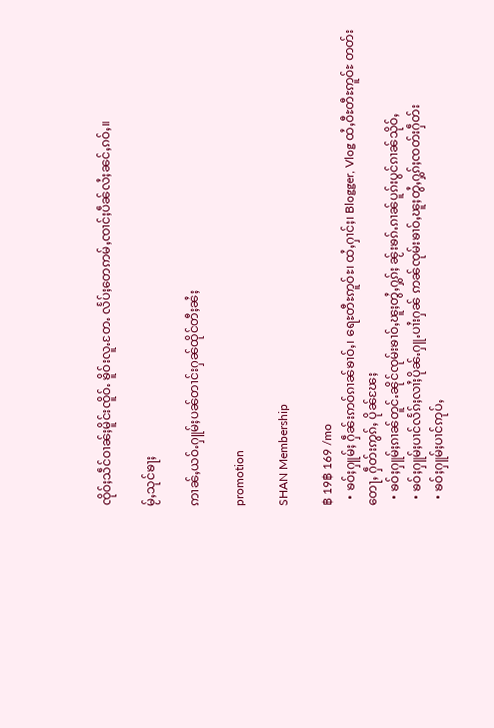ၸိုဝ်ႈသဵင်ဝၢၼ်ႈမိူင်းၸိူဝ်ႉ ၶိူဝ်းလူႉတႄႉ လႅပ်ႈတေဢမ်ႇၸၢင်ႈပဵၼ်လႆႈၼင်ႇၵဝ်ႇ။

မႂ်ႇသုင်ၶႃႈ

ဢၢၼ်ႇယဝ်ႉႁူမ်ႈပၼ်တၢင်းႁၼ်ထိုင်တီႈၼႆႈ

promotion

SHAN Membership

฿ 19฿ 169 /mo
  • ၶဝ်ႈႁူမ်ႈ ႁဵၼ်းဢဝ်ၵၢၼ်ၶၢဝ်ႇ၊ ရေႊတီႊဢူဝ်ႊ၊ ထႆႇႁၢင်ႈ၊ Blogger, Vlog ထႆႇဝီႊတီႊဢူဝ်ႊ တတ်းတေႃႇ ႁဵတ်းဢွၵ်ႇ ပိုၼ်ၽႄႈ
  • ၶဝ်ႈႁူမ်ႈၵၢၼ်တူင်ႉၼိုင်ၸုမ်းၶၢဝ်ႇၽူႈတွႆႇႁွၵ်ႈ ၼႂ်းၶၵ်ႉၵၢၼ်ပူၵ်းပွင်ၵၢၼ်သိုဝ်ႇ
  • ၶဝ်ႈႁူမ်ႈပၢင်လႅၵ်ႈလၢႆႈပိုၼ်ႉႁူႉပၢႆးႁၼ် ဢၼ်ၸုမ်းၶၢဝ်ႇၽူႈတွႆႇႁွၵ်ႈၸတ်းႁဵတ်း
  • ၶဝ်ႈႁူမ်ႈပၢင်ဢုပ်ႇ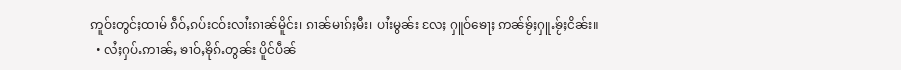ဢူဝ်းတွင်ႈထၢမ် ၵဵဝ်ႇၵပ်းငဝ်းလၢႆးၵၢၼ်မိူင်း၊ ၵၢၼ်မၢၵ်ႈမီး၊ ပၢႆးမွၼ်း လႄႈ ႁူဝ်ၶေႃႈ ဢၼ်ၶႂ်ႈႁူႉၶႂ်ႈငိၼ်း။
  • လႆႈႁပ်ႉဢၢၼ်ႇ ၶၢဝ်ႇၶိုၵ်ႉတွၼ်း ပိူင်ပဵၼ်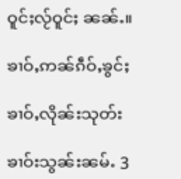ဝူင်ႈလႂ်ဝူင်ႈ ၼၼ်ႉ။

ၶၢဝ်ႇဢၼ်ၵဵဝ်ႇၶွင်ႈ

ၶၢဝ်ႇလိုၼ်းသုတ်း

ၶၢဝ်းသွၼ်းၼမ်ႉ 3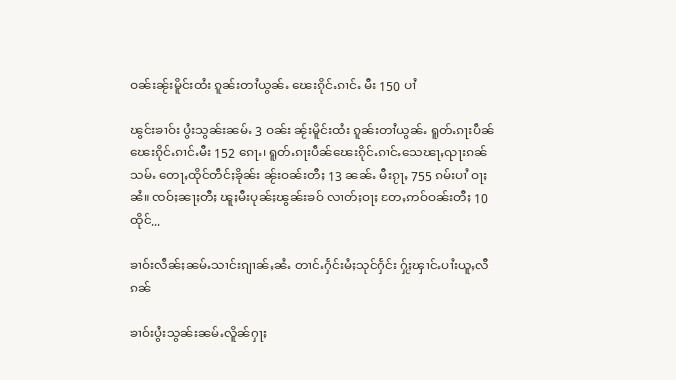ဝၼ်းၼႂ်းမိူင်းထႆး ၵူၼ်းတၢႆယွၼ်ႉ ၽေးၵိုင်ႉၵၢင်ႉ မီး 150 ပၢႆ

ၽွင်းၶၢဝ်း ပွႆးသွၼ်းၼမ်ႉ 3 ဝၼ်း ၼႂ်းမိူင်းထႆး ၵူၼ်းတၢႆယွၼ်ႉ ရူတ်ႉၵႃးပဵၼ် ၽေးၵိုင်ႉၵၢင်ႉမီး 152 ၵေႃႉ၊ ရူတ်ႉၵႃးပဵၼ်ၽေးၵိုင်ႉၵၢင်ႉသေၽႃႇၺႃးၵၼ်သမ်ႉ တေႃႇထိုင်တဵင်ႈၶိုၼ်း ၼႂ်းဝၼ်းတီႈ 13 ၼၼ်ႉ မီးၵႂႃႇ 755 ၵမ်းပၢႆ ဝႃႈၼႆ။ ၸဝ်ႈၼႃႈတီႈ ၽူႈမီးပုၼ်ႈၽွၼ်းၶဝ် လၢတ်ႈဝႃႈ တႄႇဢဝ်ဝၼ်းတီႈ 10 ထိုင်...

ၶၢဝ်းလဵၼ်ႈၼမ်ႉသၢင်းၵျၢၼ်ႇၼႆႉ တၢင်ႉႁႅင်းမႆႈသုင်ႁႅင်း ႁႂ်ႈၾၢင်ႉပၢႆးယူႇလီၵၼ်

ၶၢဝ်းပွႆးသွၼ်းၼမ်ႉလိူၼ်ႁႃႈ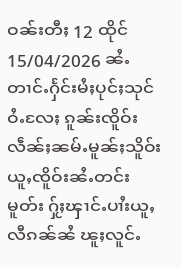ဝၼ်းတီႈ 12 ထိုင် 15/04/2026 ၼႆႉ တၢင်ႉႁႅင်းမႆႈပုင်ႈသုင် ဝႆႉလႄႈ ၵူၼ်းၸိူဝ်းလဵၼ်ႈၼမ်ႉမူၼ်ႈသိူဝ်းယူႇၸိူဝ်းၼႆႉတင်းမူတ်း ႁႂ်ႈၾၢင်ႉပၢႆးယူႇလီၵၼ်ၼႆ ၽူႈလူင်ႉ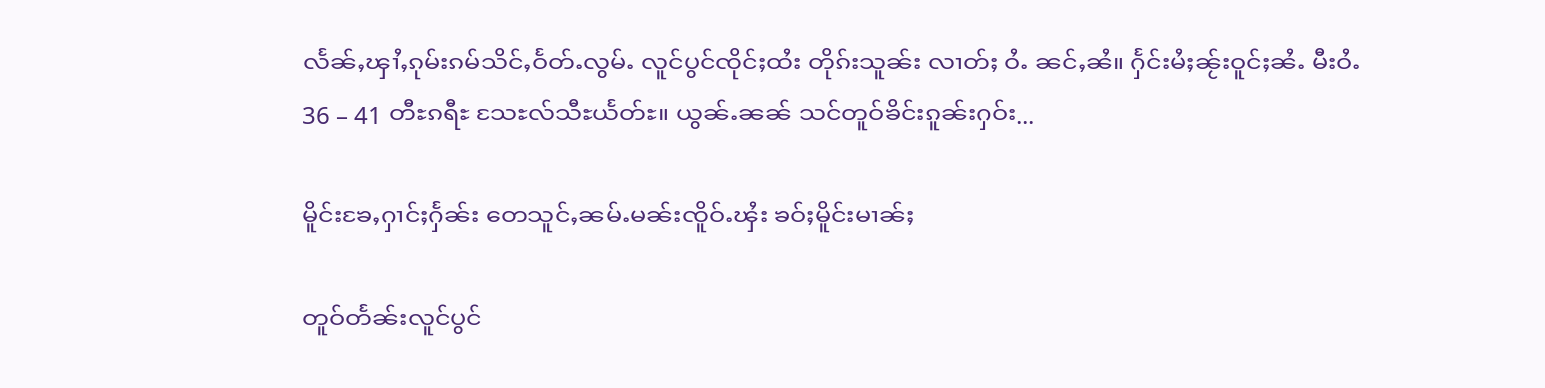လႅၼ်ႇၾၢႆႇၵုမ်းၵမ်သိင်ႇဝႅတ်ႉလွမ်ႉ လူင်ပွင်ၸိုင်ႈထႆး တိုၵ်းသူၼ်း လၢတ်ႈ ဝႆႉ ၼင်ႇၼႆ။ ႁႅင်းမႆႈၼႂ်းဝူင်ႈၼႆႉ မီးဝႆႉ 36 – 41 တီႊၵရီႊ သႄႊလ်သီႊယႅတ်ႊ။ ယွၼ်ႉၼၼ် သင်တူဝ်ၶိင်းၵူၼ်းႁဝ်း...

မိူင်းၶႄႇႁၢင်ႈႁႅၼ်း တေသူင်ႇၼမ်ႉမၼ်းၸိူဝ်ႉၾႆး ၶဝ်ႈမိူင်းမၢၼ်ႈ

တူဝ်တႅၼ်းလူင်ပွင်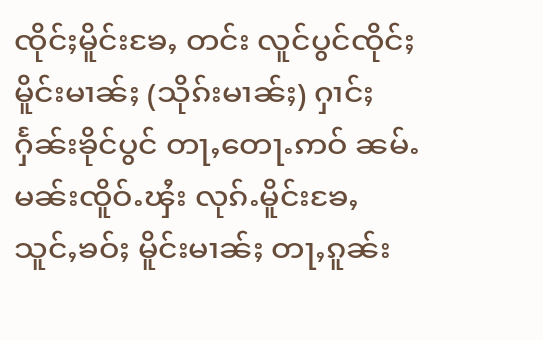ၸိုင်ႈမိူင်းၶႄႇ တင်း လူင်ပွင်ၸိုင်ႈမိူင်းမၢၼ်ႈ (သိုၵ်းမၢၼ်ႈ) ႁၢင်ႈႁႅၼ်းၶိုင်ပွင် တႃႇတေႃႉဢဝ် ၼမ်ႉမၼ်းၸိူဝ်ႉၾႆး လုၵ်ႉမိူင်းၶႄႇ သူင်ႇၶဝ်ႈ မိူင်းမၢၼ်ႈ တႃႇၵူၼ်း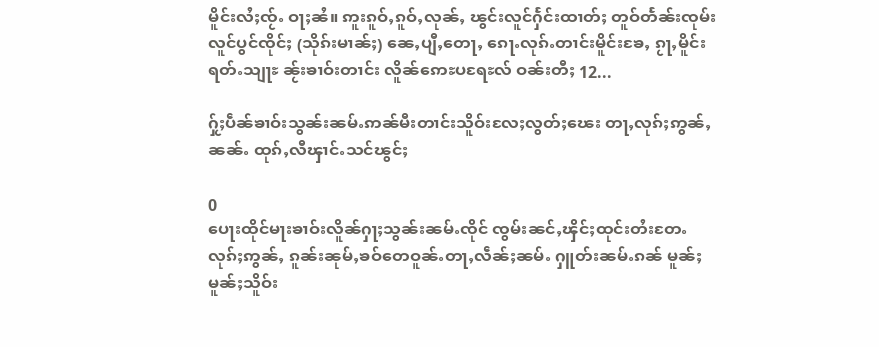မိူင်းလႆႈၸႂ်ႉ ဝႃႈၼႆ။ ဢူးၵူဝ်ႇၵူဝ်ႇလုၼ်ႇ ၽွင်းလူင်ႁႅင်းထၢတ်ႈ တူဝ်တႅၼ်းၸုမ်းလူင်ပွင်ၸိုင်ႈ (သိုၵ်းမၢၼ်ႈ) ၼေႇပျီႇတေႃႇ ၵေႃႉလုၵ်ႉတၢင်းမိူင်းၶႄႇ ၵႂႃႇမိူင်းရတ်ႉသျႃႊ ၼႂ်းၶၢဝ်းတၢင်း လိူၼ်ဢေႊပရႄႊလ် ဝၼ်းတီႈ 12...

ႁႂ်ႈပဵၼ်ၶၢဝ်းသွၼ်းၼမ်ႉဢၼ်မီးတၢင်းသိူဝ်းလႄႈလွတ်ႈၽေး တႃႇလုၵ်ႈဢွၼ်ႇၼၼ်ႉ ထုၵ်ႇလီၾၢင်ႉသင်ၽွင်ႈ

0
ပေႃးထိုင်မႃးၶၢဝ်းလိူၼ်ႁႃႈသွၼ်းၼမ်ႉၸိုင် ၸွမ်းၼင်ႇၾိင်ႈထုင်းတႆးတႄႉ  လုၵ်ႈဢွၼ်ႇ ၵူၼ်းၼုမ်ႇၶဝ်တေဝူၼ်ႉတႃႇလဵၼ်ႈၼမ်ႉ ႁူတ်းၼမ်ႉၵၼ် မူၼ်ႈမူၼ်ႈသိူဝ်း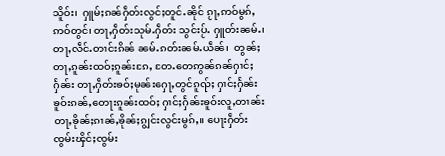သိူဝ်း၊  ႁူမ်ႈၵၼ်ႁဵတ်းလွင်ႈတူင်ႉၼိုင် ၵႂႃႇဢဝ်မွၵ်ႇဢဝ်တွင်၊ တႃႇႁဵတ်းသုမ်ႉႁဵတ်း သွင်းပႂ်ႉ ႁူတ်းၼမ်ႉ၊ တႃႇလဵင်ႉတၢင်းၵိၼ် ၼမ်ႉၵတ်းၼမ်ႉယဵၼ်၊  တွၼ်ႈတႃႇၵူၼ်းထဝ်ႈၵူၼ်းၵႄႇ တႄႉတေဢွၼ်ၵၼ်ႁၢင်ႈႁႅၼ်း တႃႇႁဵတ်းၶဝ်ႈမုၼ်းႁေႃႇတွင်ၵူၺ်ႈ ႁၢင်ႈႁႅၼ်းၶူဝ်းၵၼ်ႇတေႃးၵူၼ်းထဝ်ႈ ႁၢင်ႈႁႅၼ်းၶူဝ်းလူႇတၢၼ်းတႃႇၶိုၼ်ႈၵၢၼ်ႇၶိုၼ်ႈၵျွင်းလွင်းမွၵ်ႇ။ ပေႃးႁဵတ်းၸွမ်းၾိင်ႈၸွမ်း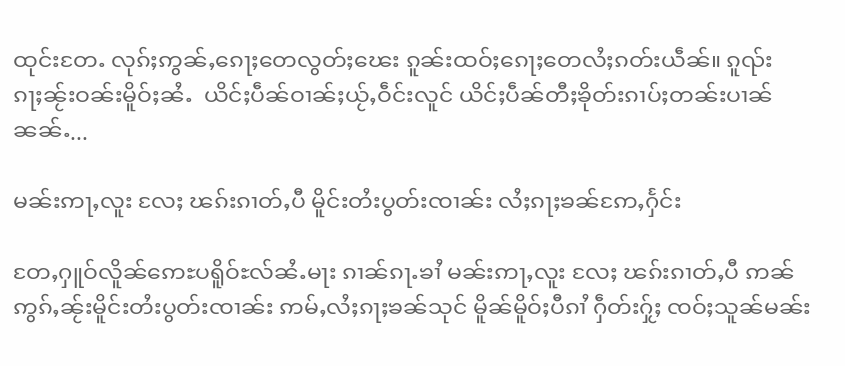ထုင်းတႄႉ လုၵ်ႈဢွၼ်ႇၵေႃႈတေလွတ်ႈၽေး ၵူၼ်းထဝ်ႈၵေႃႈတေလႆႈၵတ်းယဵၼ်။ ၵူၺ်းၵႃႈၼႂ်းဝၼ်းမိူဝ်ႈၼႆႉ  ယိင်ႈပဵၼ်ဝၢၼ်ႈယႂ်ႇဝဵင်းလူင် ယိင်ႈပဵၼ်တီႈၶိုတ်းၵၢပ်ႈတၼ်းပၢၼ်ၼၼ်ႉ...

မၼ်းဢႃႇလူး လႄႈ ၽၵ်းၵၢတ်ႇပီ မိူင်းတႆးပွတ်းၸၢၼ်း လႆႈၵႃႈၶၼ်ဢႄႇႁႅင်း

တႄႇႁူဝ်လိူၼ်ဢေႊပရိူဝ်ႊလ်ၼႆႉမႃး ၵၢၼ်ၵႃႉၶၢႆ မၼ်းဢႃႇလူး လႄႈ ၽၵ်းၵၢတ်ႇပီ ဢၼ်ဢွၵ်ႇၼႂ်းမိူင်းတႆးပွတ်းၸၢၼ်း ဢမ်ႇလႆႈၵႃႈၶၼ်သုင် မိူၼ်မိူဝ်ႈပီၵၢႆ ႁဵတ်းႁႂ်ႈ ၸဝ်ႈသူၼ်မၼ်း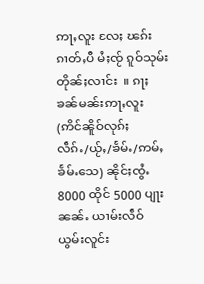ဢႃႇလူး လႄႈ ၽၵ်းၵၢတ်ႇပီ မႆႈၸႂ် ၵူဝ်သုမ်းတိုၼ်ႈလၢင်း  ။ ၵႃႈၶၼ်မၼ်းဢႃႇလူး (ဢိင်ၼိူဝ်လုၵ်ႈလဵၵ်ႉ/ယႂ်ႇ/ၶႅမ်ႉ/ဢမ်ႇၶႅမ်ႉသေ) ၼိုင်ႈၸွႆႉ 8000 ထိုင် 5000 ပျႃးၼၼ်ႉ ယၢမ်းလဵဝ် ယွမ်းလူင်း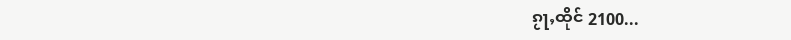ၵႂႃႇထိုင် 2100...